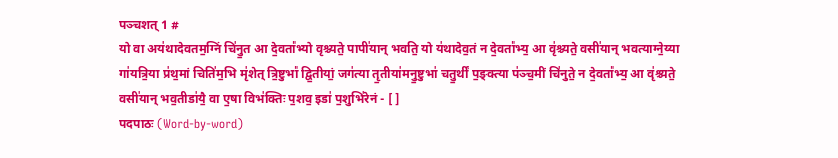पञ्चशत् 1 #
यो वा अय॑थादेवतम॒ग्निं चि॑नु॒त आ दे॒वता᳚भ्यो वृश्च्यते॒ पापी॑यान् भवति॒ यो य॑थादेव॒तं न दे॒वता᳚भ्य॒ आ वृ॑श्च्यते॒ वसी॑यान् भवत्याग्ने॒य्या गा॑यत्रि॒या प्र॑थ॒मां चिति॑म॒भि मृ॑शेत् त्रि॒ष्टुभा᳚ द्वि॒तीयां॒ जग॑त्या तृ॒तीया॑मनु॒ष्टुभा॑ चतु॒र्थीं प॒ङ्क्त्या प॑ञ्च॒मीं चि॑नुते॒ न दे॒वता᳚भ्य॒ आ वृ॑श्च्यते॒ वसी॑यान् भव॒तीडा॑यै॒ वा ए॒षा विभ॑क्तिः प॒शव॒ इडा॑ प॒शुभि॑रेनं - [ ]
पदपाठः (Word-by-word)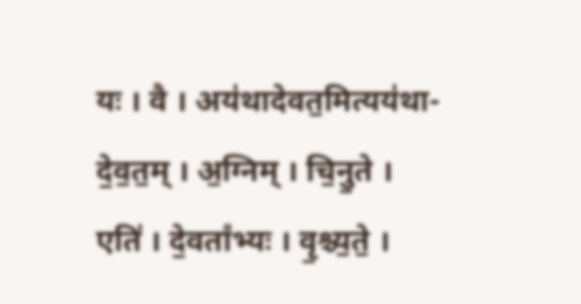यः । वै । अय॑थादेवत॒मित्यय॑था-दे॒व॒त॒म् । अ॒ग्निम् । चि॒नु॒ते । एति॑ । दे॒वता᳚भ्यः । वृ॒श्च्य॒ते॒ ।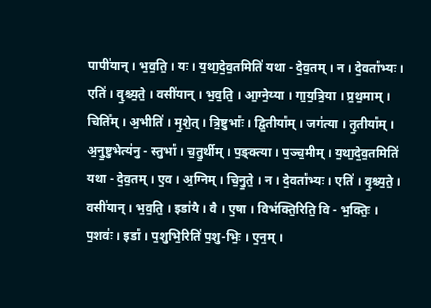पापी॑यान् । भ॒व॒ति॒ । यः । य॒था॒दे॒व॒तमिति॑ यथा - दे॒व॒तम् । न । दे॒वता᳚भ्यः । एति॑ । वृ॒श्च्य॒ते॒ । वसी॑यान् । भ॒व॒ति॒ । आ॒ग्ने॒य्या । गा॒य॒त्रि॒या । प्र॒थ॒माम् । चिति᳚म् । अ॒भीति॑ । मृ॒शे॒त् । त्रि॒ष्टुभाः᳚ । द्वि॒तीया᳚म् । जग॑त्या । तृ॒तीया᳚म् । अ॒नु॒ष्टुभेत्य॑नु - स्तुभा᳚ । च॒तु॒र्थीम् । प॒ङ्क्त्या । प॒ञ्च॒मीम् । य॒था॒दे॒व॒तमिति॑ यथा - दे॒व॒तम् । ए॒व । अ॒ग्निम् । चि॒नु॒ते॒ । न । दे॒वता᳚भ्यः । एति॑ । वृ॒श्च्य॒ते॒ । वसी॑यान् । भ॒व॒ति॒ । इडा॑यै । वै । ए॒षा । विभ॑क्ति॒रिति॒ वि - भ॒क्तिः॒ । प॒शवः॑ । इडा᳚ । प॒शुभि॒रिति॑ प॒शु-भिः॒ । ए॒न॒म् ।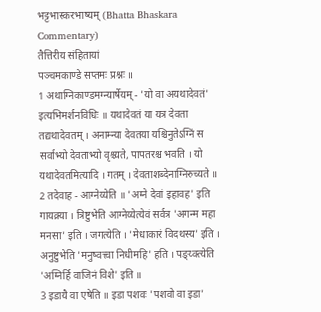भट्टभास्करभाष्यम् (Bhatta Bhaskara Commentary)
तैत्तिरीय संहितायां
पञ्चमकाण्डे सप्तमः प्रश्नः ॥
1 अथाग्निकाण्डमग्न्यार्षेयम् - 'यो वा अयथादेवतं' इत्यभिमर्शनविधिः ॥ यथादेवतं या यत्र देवता तद्यथादेवतम् । अनाम्न्या देवतया यश्चिनुतेऽग्निं स सर्वाभ्यो देवताभ्यो वृश्च्यते, पापतरश्च भवति । यो यथादेवतमित्यादि । गतम् । देवताशब्देनाग्निरुच्यते ॥
2 तदेवाह - आग्नेय्येति ॥ 'अग्ने देवां इहावह' इति गायक्र्या । त्रिष्टुभेति आग्नेय्येत्येवं सर्वत्र 'अगन्म महा मनसा' इति । जगत्येति । 'मेधाकारं विदथस्य' इति । अनुष्टुभेति 'मनुष्वत्त्वा निधीमहि' हति । पङ्य्क्त्येति 'अग्निर्हि वाजिनं विशे' इति ॥
3 इडायै वा एषेति ॥ इडा पशवः 'पशवो वा इडा'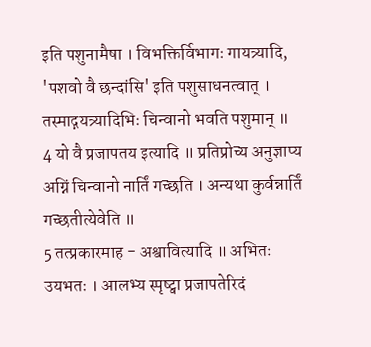इति पशुनामैषा । विभक्तिर्विभागः गायत्र्यादि, 'पशवो वै छन्दांसि' इति पशुसाधनत्वात् । तस्माद्गयत्र्यादिभिः चिन्वानो भवति पशुमान् ॥
4 यो वै प्रजापतय इत्यादि ॥ प्रतिप्रोच्य अनुज्ञाप्य अग्निं चिन्वानो नार्तिं गच्छति । अन्यथा कुर्वन्नार्तिं गच्छतीत्येवेति ॥
5 तत्प्रकारमाह - अश्वावित्यादि ॥ अभितः उयभतः । आलभ्य स्पृष्ट्वा प्रजापतेरिदं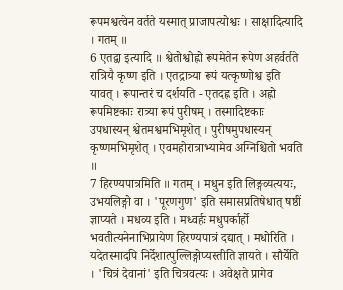रूपमश्वत्वेन वर्तते यस्मात् प्राजापत्योश्वः । साक्षादित्यादि । गतम् ॥
6 एतद्वा इत्यादि ॥ श्वेतोश्वोह्नो रूपमेतेन रूपेण अहर्वर्तते रात्रियै कृष्ण इति । एतद्रात्र्या रूपं यत्कृष्णोश्व इति यावत् । रूपान्तरं च दर्शयति - एतदह्न इति । अह्नो रूपमिष्टकाः रात्र्या रूपं पुरीषम् । तस्मादिष्टकाः उपधास्यन् श्वेतमश्वमभिमृशेत् । पुरीषमुपधास्यन् कृष्णमभिमृशेत् । एवमहोरात्राभ्यामेव अग्निश्चितो भवति ॥
7 हिरण्यपात्रमिति ॥ गतम् । मधुन इति लिङ्गव्यत्ययः, उभयलिङ्गो वा । 'पूरणगुण' इति समासप्रतिषेधात् षष्ठीं ज्ञाप्यते । मधव्य इति । मध्वर्हः मधुपर्कार्हो भवतीत्यनेनाभिप्रायेण हिरण्यपात्रं दद्यात् । मधोरिति । यदेतस्मादपि निर्देशात्पुल्लिङ्गोप्यस्तीति ज्ञायते । सौर्येति । 'चित्रं देवानां' इति चित्रवत्यः । अवेक्षते प्रागेव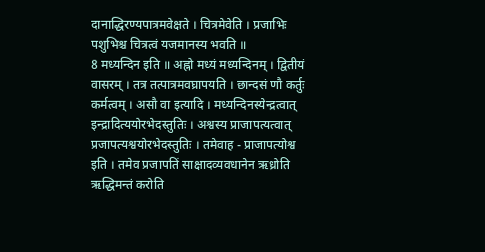दानाद्धिरण्यपात्रमवेक्षते । चित्रमेवेति । प्रजाभिः पशुभिश्च चित्रत्वं यजमानस्य भवति ॥
8 मध्यन्दिन इति ॥ अह्नो मध्यं मध्यन्दिनम् । द्वितीयं वासरम् । तत्र तत्पात्रमवघ्रापयति । छान्दसं णौ कर्तुः कर्मत्वम् । असौ वा इत्यादि । मध्यन्दिनस्येन्द्रत्वात् इन्द्रादित्ययोरभेदस्तुतिः । अश्वस्य प्राजापत्यत्वात् प्रजापत्यश्वयोरभेदस्तुतिः । तमेवाह - प्राजापत्योश्व इति । तमेव प्रजापतिं साक्षादव्यवधानेन ऋध्रोति ऋद्धिमन्तं करोति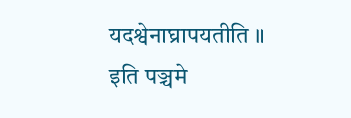यदश्वेनाघ्रापयतीति ॥
इति पञ्चमे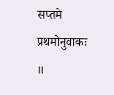सप्तमे प्रथमोनुवाकः ॥